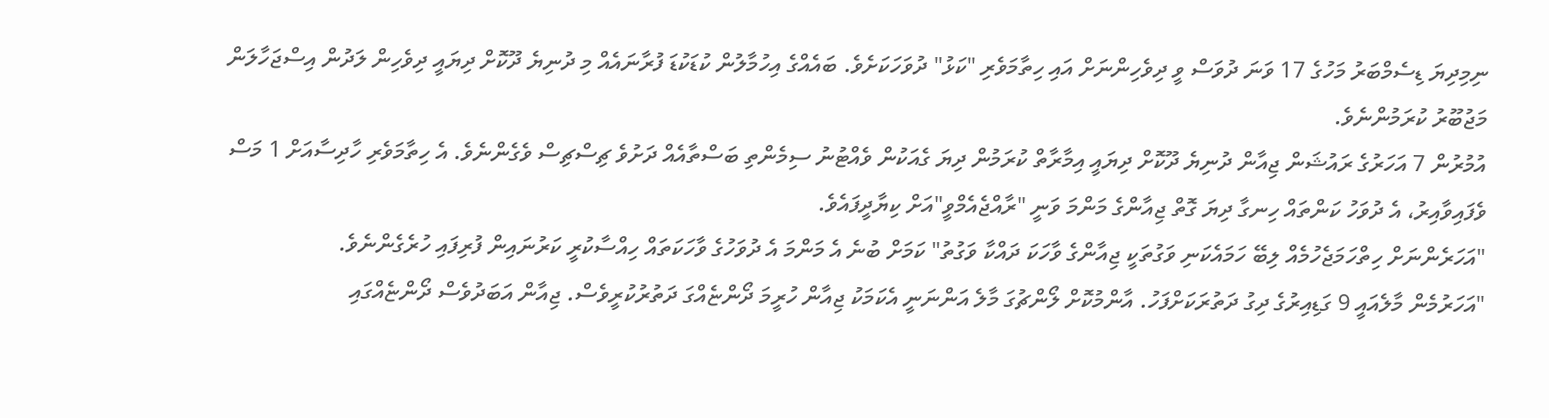ނިމިދިޔަ ޑިސެމްބަރު މަހުގެ 17 ވަނަ ދުވަސް ވީ ދިވެހިންނަށް އައި ހިތާމަވެރި "ކަޅު" ދުވަހަކަށެވެ. ބައެއްގެ އިހުމާލުން ކުޑަކުޑަ ފުރާނައެއް މި ދުނިޔެ ދޫކޮށް ދިޔައީ ދިވެހިން ލަދުން އިސްޖަހާލަން މަޖުބޫރު ކުރަމުންނެވެ.
އުމުރުން 7 އަހަރުގެ ރައުޝަން ޖިއާން ދުނިޔެ ދޫކޮށް ދިޔައީ އިމާރާތް ކުރަމުން ދިޔަ ގެއަކުން ވެއްޓުނު ސިމެންތި ބަސްތާއެއް ދަށުވެ ޗިސްޗިސް ވެގެންނެވެ. އެ ހިތާމަވެރި ހާދިސާއަށް 1 މަސް ވެފައިވާއިރު، އެ ދުވަހު ކަންތައް ހިނގާ ދިޔަ ގޮތް ޖިއާންގެ މަންމަ ވަނީ "ރާއްޖެއެމްވީ"އަށް ކިޔާދީފައެވެ.
"އަހަރެންނަށް ހިތްހަމަޖެހުމެއް ލިބޭ ހަމައެކަނި ވަގުތަކީ ޖިއާންގެ ވާހަކަ ދައްކާ ވަގުތު" ކަމަށް ބުނެ އެ މަންމަ އެ ދުވަހުގެ ވާހަކަތައް ހިއްސާކުރީ ކަރުނައިން ފުރިފައި ހުރެގެންނެވެ.
"އަހަރުމެން މާލެއައީ 9 ގަޑިއިރުގެ ދިގު ދަތުރަކަށްފަހު. އާންމުކޮށް ލޯންޗުގަ މާލެ އަންނަނީ އެކަމަކު ޖިއާން ހުރީމަ ދޯންޏެއްގަ ދަތުރުކުރީވެސް. ޖިއާން އަބަދުވެސް ދޯންޏެއްގައި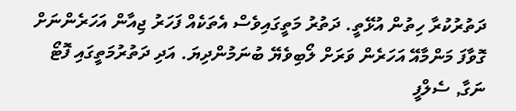ދަތުރުކުރާ ހިތުން އުޅޭތީ. ދަތުރު މަތީގައިވެސް އެތަކެއް ފަހަރު ޖިއާން އަހަރެންނަށް ގޮވާފަ މަންމާއޭ އަހަރެން ވަރަށް ލޯބިވެޔޭ ބުނަމުންދިޔަ. އަދި ދަތުރުމަތީގައި ފޮޓޯ ނަގާ, ސެލްފީ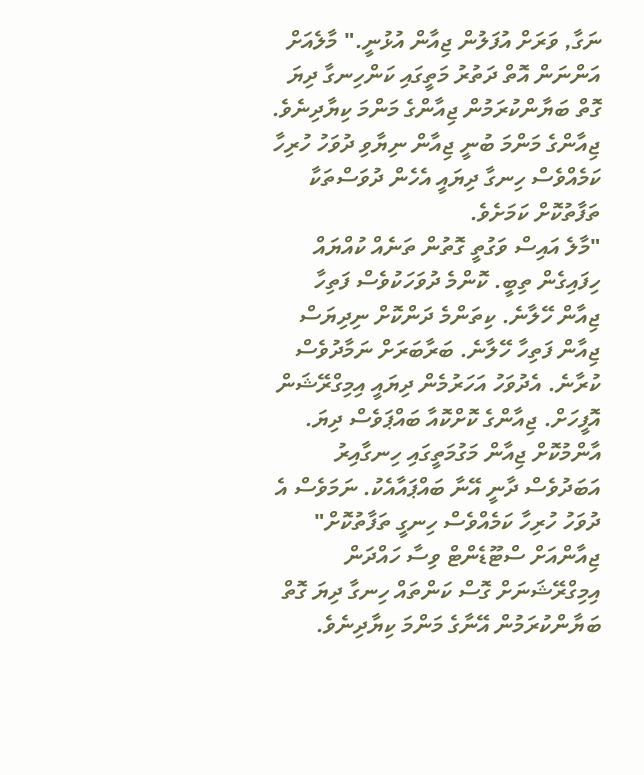ނަގާ, ވަރަށް އުފަލުން ޖިއާން އުޅުނީ." މާލެއަށް އަންނަން އޮތް ދަތުރު މަތީގައި ކަންހިނގާ ދިޔަ ގޮތް ބަޔާންކުރަމުން ޖިއާންގެ މަންމަ ކިޔާދިނެވެ.
ޖިއާންގެ މަންމަ ބުނީ ޖިއާން ނިޔާވި ދުވަހު ހުރިހާ ކަމެއްވެސް ހިނގާ ދިޔައީ އެހެން ދުވަސްތަކާ ތަފާތުކޮށް ކަމަށެވެ.
"މާލެ އައިސް ވަގުތީ ގޮތުން ތަނެއް ކުއްޔައް ހިފައިގެން ތިބީ. ކޮންމެ ދުވަހަކުވެސް ފަތިހާ ޖިއާން ހޭލާނެ. ކިތަންމެ ދަންކޮށް ނިދިޔަސް ޖިއާން ފަތިހާ ހޭލާނެ. ބަރާބަރަށް ނަމާދުވެސް ކުރާނެ. އެދުވަހު އަހަރުމެން ދިޔައީ އިމިގްރޭޝަން އޮފީހަށް. ޖިއާންގެ ކޮށްކޮއާ ބައްޕަވެސް ދިޔަ. އާންމުކޮށް ޖިއާން މަގުމަތީގައި ހިނގާއިރު އަބަދުވެސް ދާނީ އޭނާ ބައްޕައާއެކު. ނަމަވެސް އެ ދުވަހު ހުރިހާ ކަމެއްވެސް ހިނގީ ތަފާތުކޮށް" ޖިއާންއަށް ސްޓޫޑެންޓް ވިސާ ހައްދަން އިމިގްރޭޝަނަށް ގޮސް ކަންތައް ހިނގާ ދިޔަ ގޮތް ބަޔާންކުރަމުން އޭނާގެ މަންމަ ކިޔާދިނެވެ.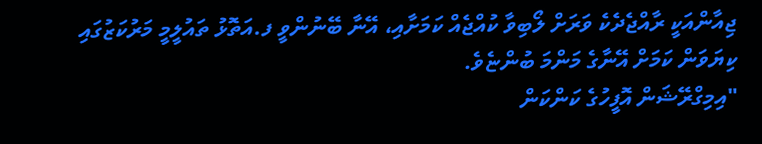ޖިއާންއަކީ ރާއްޖެދެކެ ވަރަށް ލޯބިވާ ކުއްޖެއް ކަމަށާއި، އޭނާ ބޭނުންވީ ފ.އަތޮޅު ތައުލީމީ މަރުކަޒުގައި ކިޔަވަން ކަމަށް އޭނާގެ މަންމަ ބުންޏެވެ.
"އިމިގްރޭޝަން އޮފީހުގެ ކަންކަން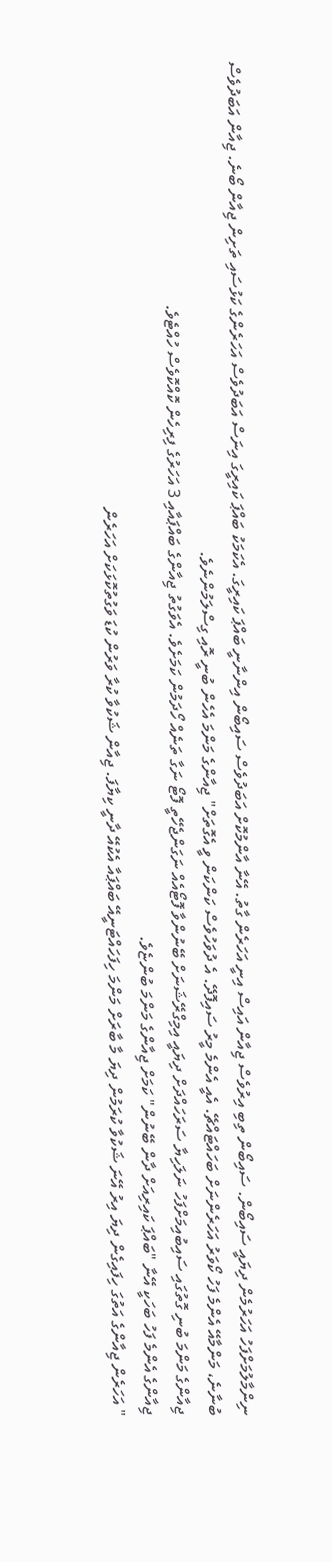ނިންމާލުމަށްފަހު އަހަރުމެން ދިޔައީ ސައިބޯން. ސައިބޯން ތިބި އިރުވެސް ޖިއާން އައިސް އިނީ އަހަރެން ގާތު. އޭނާ އާންމުކޮށް އަބަދުވެސް ސައިބޯން އިންނާނީ ބައްޕަ ކައިރީގަ. އެކަމަކު ބައްޕަ ކައިރީގަ އިނަސް އަބަދުވެސް އަހަރެންގެ ކަޅުސައި ތަށިން ޖިއާން ބޯނެ. ޖިއާން އަބަދުވެސް ބުނާނެ، މަންމާއޭ އެންމެ ފަހު ކޯވަރު އަހަރެންނަށް ބަހައްޓައްޗޭ. އެއީ އެންމެ މީރު ސައިފޮދޭ. އެ ދުވަހުވެސް ކަންކަން ވީ އެގޮތަށް" ޖިއާންގެ މަންމަ އެހެން ބުނީ ރޮއި ގިސްލަމުންނެވެ.
ޖިއާންގެ މަންމަ ބުނި ގޮތުގައި ސައިބުއިމަށްފަހު ނަލަހިޔާ ސަރަހައްދަށް ދިޔައީ އިމިގްރޭޝަނަށް ބޭނުންވާ ފޮޓޯއެއް ނަގަންޖެހޭތީ ފޮޓޯ ނަގާ ތަނެއް ހޯދަމުން ކަމަށެވެ. އެވަގުތު ޖިއާންގެ ބައްޕައާއި 3 އަހަރުގެ ފިރިހެން ކޮއްކޮވެސް ހުއްޓެވެ.
ޖިއާންގެ އެންމެ ފަހު ބަހަކީ އޭނާ "ބައްޕަ ކައިރިއަށް ދާން ބޭނުން" ކަމަށް ޖިއާންގެ މަންމަ ބުންޏެވެ.
" އަހަރެން ޖިއާންގެ އަތުގަ ހިފައިގެން ދިޔަ އިރު އޭނަ ޝަކުވާ ކުރަމުން ދިޔަ މާ ބާރަށް މަންމަ ހިފަހައްޓަނީއޭ ބައްޕައާ އެކުއޭ ދާނީ ކިޔާފަ. ޖިއާން ޝަކުވާ ކުރާ ވަރުން ކުޑަ ވަގުތުކޮޅަކަށް އަހަރެން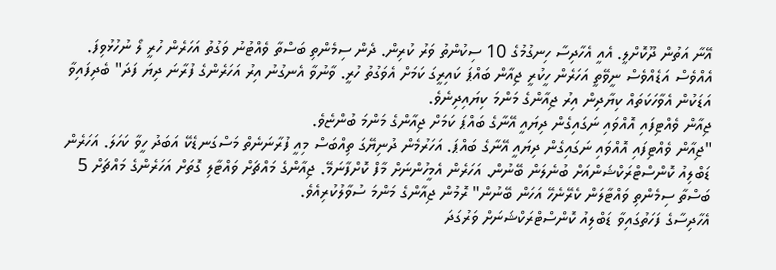އޭނާ އަތުން ދޫކޮށްލީ. އެއީ އެހާދިސާ ހިނގުމުގެ 10 ސިކުންތު ވަރު ކުރިން. ދެން ސިމެންތި ބަސްތާ ވެއްޓުނު ވަގުތު އަހަރެން ހުރީ ލޯ ނުހުޅުވިފަ. އެއްވެސް އަޑެއްވެސް ނީވޭތީ އަހަރެން ހީކުރީ ޖިއާން ބައްޕަ ކައިރީގަ ކަމަށް އެވަގުތު ހުރީ. ވާނުވާ އެނގުނު އިރު އަހަރެންގެ ފުރާނަ ދިޔަ ފަދަ" ބެދިފައިވާ އަޑަކުން އެވާހަކަތައް ކިޔާދިން އިރު ޖިއާންގެ މަންމަ ކިޔައިދިނެވެ.
ޖިއާން ވެއްޓިފައި އޮއްވައި ނަގައިގެން ދިޔައީ އޭނާގެ ބައްޕަ ކަމަށް ޖިއާންގެ މަންމަ ބުންޏެވެ.
"ޖިއާން ވެއްޓިފައި އޮއްވައި ނަގައިގެން ދިޔައީ އޭނާގެ ބައްޕަ. އަހަރުމެން ދުނިޔޭގަ ތިއްބަސް މިއީ ފުރާނަނެތް މަސްގަނޑެކޭ އަބަދު ހީވާ ކަހަލަ. އަހަރެން ޑަބްލިއު ކޮންސްޓްރަކްޝަންއަށް ބުނެލަން ބޭނުން. އަހަރެން އެމީހުންނަށް މާފް ކޮށްފާނަމޭ. ޖިއާންގެ މައްޗަށް ވައްޓާލި ގޮތަށް އަހަރެންގެ މައްޗަށް 5 ބަސްތާ ސިމެންތި ވައްޓާލަން ކެރޭނެހޭ އަހަން ބޭނުން" ރޮމުން ޖިއާންގެ މަންމަ ސުވާލުކުރިއެވެ.
އެހާދިސާގެ ފަހަތުގައިވާ ޑަބްލިއު ކޮންސްޓްރަކްޝަނަށް ވަރުގަދަ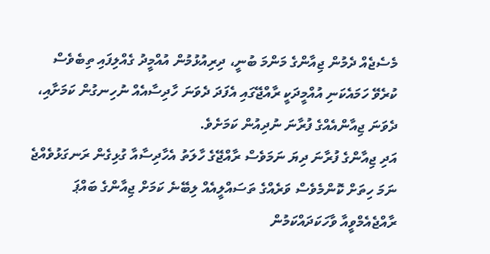މެސެޖެއް ދެމުން ޖިއާންގެ މަންމަ ބުނީ، ދިރިއުޅުމުން އުއްމީދު ގެއްލިފައި ތިބެވެސް ކުރެވޭ ހަމައެކަނި އުއްމީދަކީ ރާއްޖޭގައި އެފަދަ ދެވަނަ ހާދިސާއެއް ނުހިނގުން ކަމަށާއި، ދެވަނަ ޖިއާންއެއްގެ ފުރާނަ ނުދިއުން ކަމަށެވެ.
އަދި ޖިއާންގެ ފުރާނަ ދިޔަ ނަމަވެސް ރާއްޖޭގެ ހާލަތު އެހާދިސާއާ ގުޅިގެން ރަނގަޅުވެއްޖެ ނަމަ ހިތަށް ކޮންމެވެސް ވަރެއްގެ ތަސައްލީއެއް ލިބޭނެ ކަމަށް ޖިއާންގެ ބައްޕަ ރާއްޖެއެމްވީއާ ވާހަކަދައްކަމުން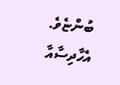ބުންޏެވެ.
އެހާދިސާއާ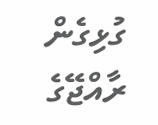ގުޅިގެން ރާއްޖޭގެ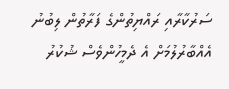ސަރުކާރާއި ރައްޔިތުންގެ ފަރާތުން ލިބުނު އެއްބާރުލުމަށް އެ ދެމީހުންވެސް ޝުކުރު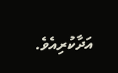އަދާކުރިއެވެ.